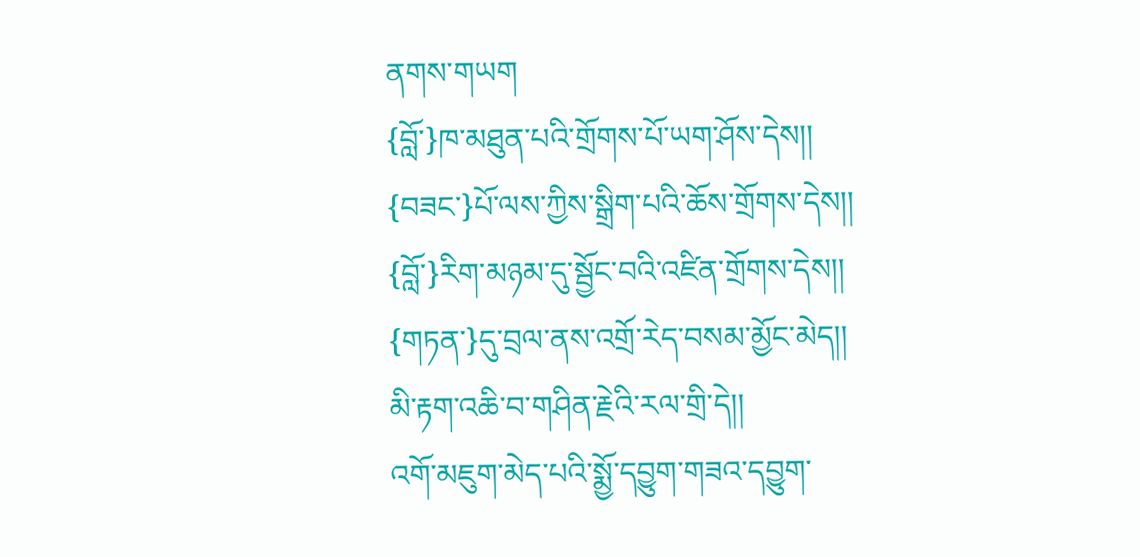ནགས་གཡག
{བློ་}ཁ་མཐུན་པའི་གྲོགས་པོ་ཡག་ཤོས་དེས།།
{བཟང་}པོ་ལས་ཀྱིས་སྒྲིག་པའི་ཆོས་གྲོགས་དེས།།
{བློ་}རིག་མཉམ་དུ་སྦྱོང་བའི་འཛིན་གྲོགས་དེས།།
{གཏན་}དུ་བྲལ་ནས་འགྲོ་རེད་བསམ་མྱོང་མེད།།
མི་རྟག་འཆི་བ་གཤིན་རྗེའི་རལ་གྲི་དེ།།
འགོ་མཇུག་མེད་པའི་སྨྱོ་དབྱུག་གཟའ་དབྱུག་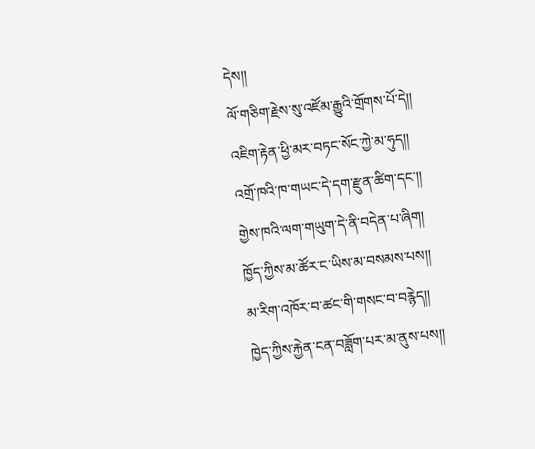དེས།།
ལོ་གཅིག་རྗེས་སུ་འཛོམ་རྒྱུའི་གྲོགས་པོ་དེ།།
འཇིག་རྟེན་ཕྱི་མར་བཏང་སོང་ཀྱེ་མ་ཧུད།།
འགྲོ་ཁའི་ཁ་གཡང་དེ་དག་རྫུན་ཚིག་དང་།།
གྱེས་ཁའི་ལག་གཡུག་དེ་ནི་བདེན་པ་ཞིག།
ཁྱོད་ཀྱིས་མ་ཚོར་ང་ཡིས་མ་བསམས་པས།།
མ་རིག་འཁོར་བ་ཚང་གི་གསང་བ་བརྙེད།།
ཁྱེད་ཀྱིས་རྐྱེན་ངན་བཟློག་པར་མ་ནུས་པས།།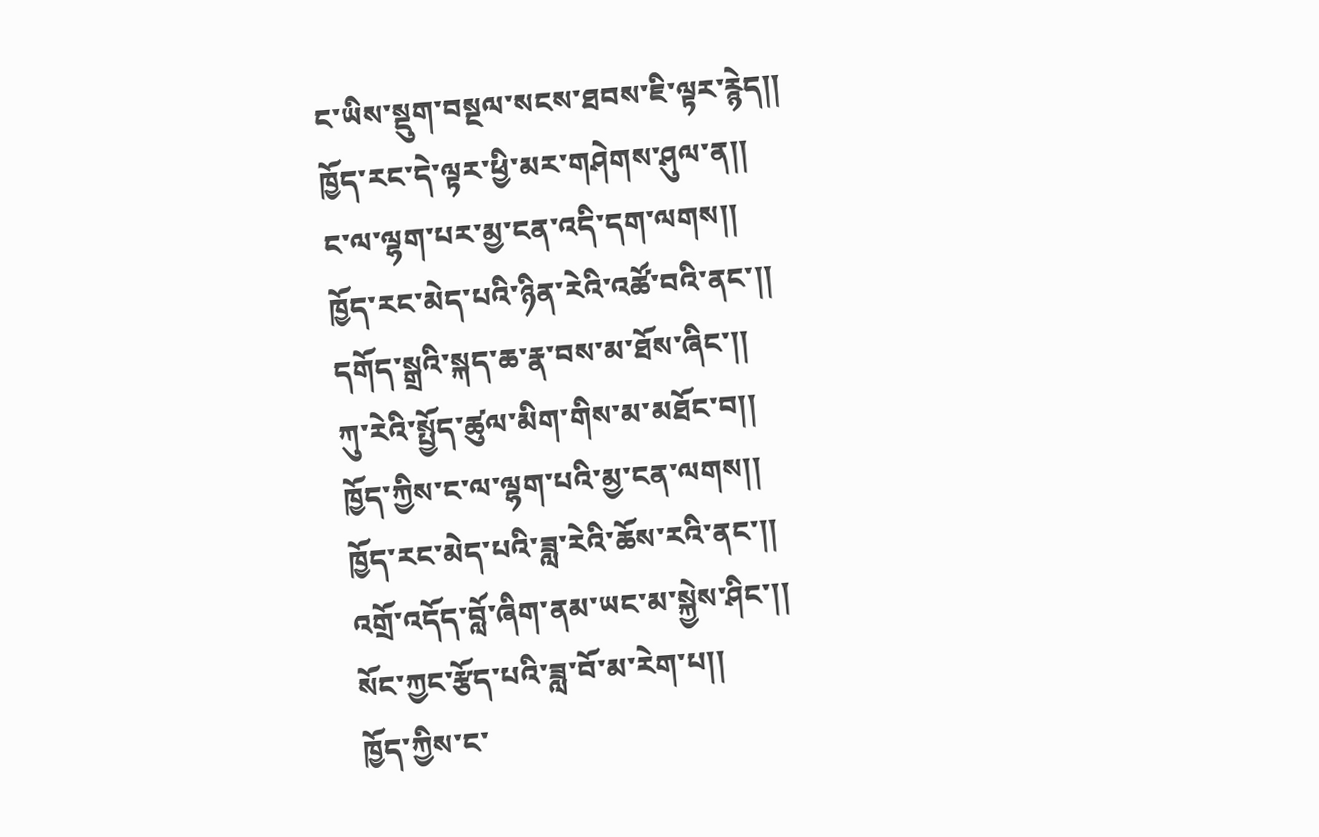ང་ཡིས་སྡུག་བསྔལ་སངས་ཐབས་ཇི་ལྟར་རྙེད།།
ཁྱོད་རང་དེ་ལྟར་ཕྱི་མར་གཤེགས་ཤུལ་ན།།
ང་ལ་ལྷག་པར་མྱ་ངན་འདི་དག་ལགས།།
ཁྱོད་རང་མེད་པའི་ཉིན་རེའི་འཚོ་བའི་ནང་།།
དགོད་སྒྲའི་སྐད་ཆ་རྣ་བས་མ་ཐོས་ཞིང་།།
ཀུ་རེའི་སྤྱོད་ཚུལ་མིག་གིས་མ་མཐོང་བ།།
ཁྱོད་ཀྱིས་ང་ལ་ལྷག་པའི་མྱ་ངན་ལགས།།
ཁྱོད་རང་མེད་པའི་ཟླ་རེའི་ཆོས་རའི་ནང་།།
འགྲོ་འདོད་བློ་ཞིག་ནམ་ཡང་མ་སྐྱེས་ཤིང་།།
སོང་ཀྱང་རྩོད་པའི་ཟླ་བོ་མ་རེག་པ།།
ཁྱོད་ཀྱིས་ང་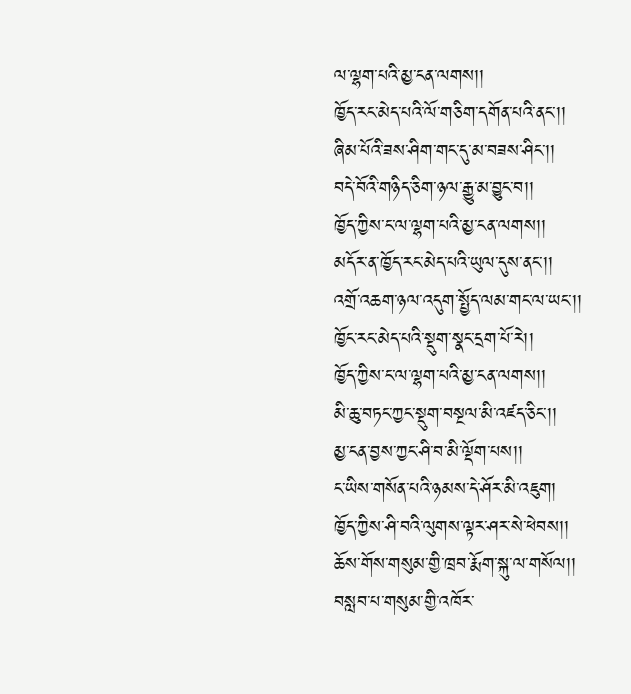ལ་ལྷག་པའི་མྱ་ངན་ལགས།།
ཁྱོད་རང་མེད་པའི་ལོ་གཅིག་དགོན་པའི་ནང་།།
ཞིམ་པོའི་ཟས་ཤིག་གང་དུ་མ་བཟས་ཤིང་།།
བདེ་བོའི་གཉིད་ཅིག་ཉལ་རྒྱུ་མ་བྱུང་བ།།
ཁྱོད་ཀྱིས་ང་ལ་ལྷག་པའི་མྱ་ངན་ལགས།།
མདོར་ན་ཁྱོད་རང་མེད་པའི་ཡུལ་དུས་ནང་།།
འགྲོ་འཆག་ཉལ་འདུག་སྤྱོད་ལམ་གང་ལ་ཡང་།།
ཁྱོང་རང་མེད་པའི་སྡུག་སྣང་དྲག་པོ་རེ།།
ཁྱོད་ཀྱིས་ང་ལ་ལྷག་པའི་མྱ་ངན་ལགས།།
མི་ཆུ་བཏང་ཀྱང་སྡུག་བསྔལ་མི་འཛད་ཅིང་།།
མྱ་ངན་བྱས་ཀྱང་ཤི་བ་མི་ལྡོག་པས།།
ང་ཡིས་གསོན་པའི་ཉམས་དེ་ཤོར་མི་འཇུག།
ཁྱོད་ཀྱིས་ཤི་བའི་ལུགས་ལྟར་ཤར་སེ་ཕེབས།།
ཆོས་གོས་གསུམ་གྱི་ཁྲབ་རྨོག་སྐུ་ལ་གསོལ།།
བསླབ་པ་གསུམ་གྱི་འཁོར་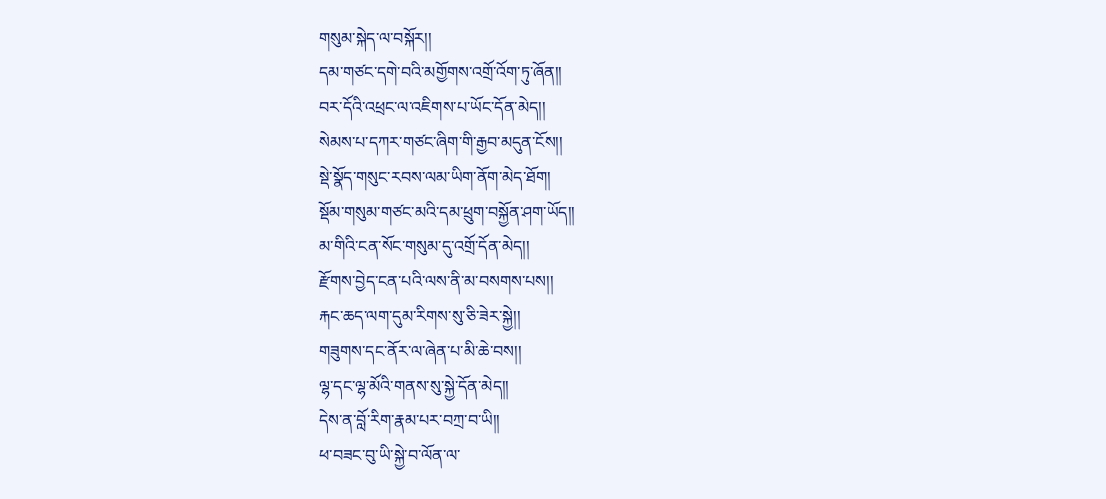གསུམ་སྐེད་ལ་བསྐོར།།
དམ་གཙང་དགེ་བའི་མགྱོགས་འགྲོ་འོག་ཏུ་ཞོན།།
བར་དོའི་འཕྲང་ལ་འཇིགས་པ་ཡོང་དོན་མེད།།
སེམས་པ་དཀར་གཙང་ཞིག་གི་རྒྱབ་མདུན་ངོས།།
སྡེ་སྣོད་གསུང་རབས་ལམ་ཡིག་ནོག་མེད་ཐོག།
སྡོམ་གསུམ་གཙང་མའི་དམ་ཕྲུག་བསྐྱོན་ཤག་ཡོད།།
མ་གིའི་ངན་སོང་གསུམ་དུ་འགྲོ་དོན་མེད།།
རྫོགས་བྱེད་ངན་པའི་ལས་ནི་མ་བསགས་པས།།
རྐང་ཆད་ལག་དུམ་རིགས་སུ་ཅི་ཟེར་སྐྱེ།།
གཟུགས་དང་ནོར་ལ་ཞེན་པ་མི་ཆེ་བས།།
ལྷ་དང་ལྷ་མོའི་གནས་སུ་སྐྱེ་དོན་མེད།།
དེས་ན་བློ་རིག་རྣམ་པར་བཀྲ་བ་ཡི།།
ཕ་བཟང་བུ་ཡི་སྐྱེ་བ་ལོན་ལ་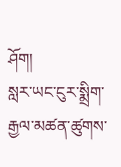ཤོག།
སླར་ཡང་ངུར་སྨྲིག་རྒྱལ་མཚན་ཚུགས་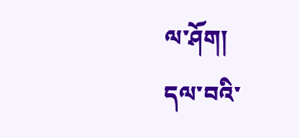ལ་ཤོག།
དལ་བའི་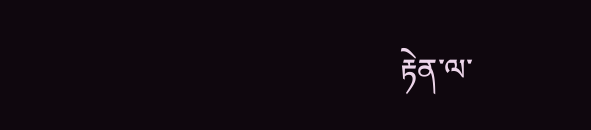རྟེན་ལ་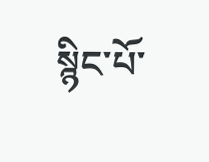སྙིང་པོ་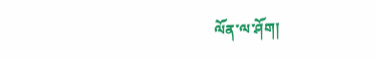ལོན་ལ་ཤོག།